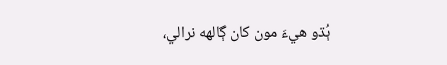ٻُڌو هيءَ مون کان ڳالهه نرالي،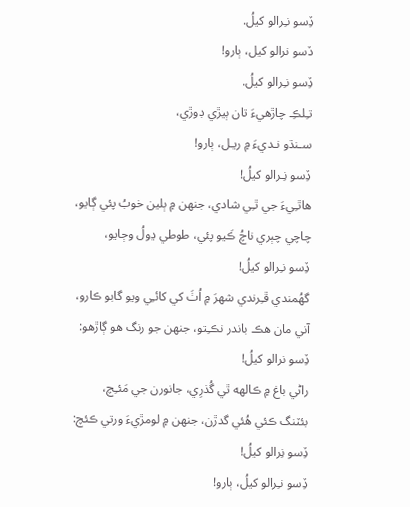ڏِسو نـِرالو کيلُ.
ڏسو نرالو کيل، ٻارو!
ڏِسو نـِرالو کيلُ.
تـِلڪِ چاڙهيءَ تان ٻيڙي ڊوڙي،
سـنڌو نـديءَ ۾ ريـل، ٻارو!
ڏِسو نِـرالو کيلُ!
هاٿـِيءَ جي ٿـِي شادي، جنهن ۾ ٻلين خوبُ پئي ڳايو،
چاچي چٻري ناچُ ڪَيو پئي، طوطي ڍولُ وڄايو،
ڏِسو نـِرالو کيلُ!
گهُمندي ڦـِرندي شهرَ ۾ اُٺَ کي کائـِي ويو گابو ڪارو،
آني مان هڪ باندر نڪـِتو، جنهن جو رنگ هو ڳاڙهو:
ڏِسو نرالو کيلُ!
راڻي باغ ۾ ڪالهه ٿي گُذرِي، جانورن جي مَئـِچ،
بئٽنگ ڪئي هُئي گدڙن، جنهن ۾ لومڙيءَ ورتي ڪئچ:
ڏِسو نِرالو کيلُ!
ڏِسو نـِرالو کيلُ، ٻارو!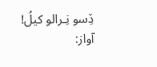ڏِسو نِـرالو کيلُ!
آواز: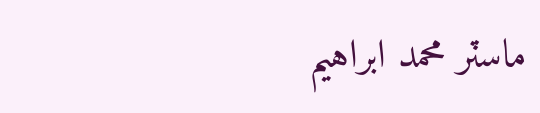ماسٽر محمد ابراهيم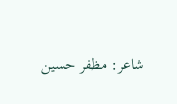شاعر: مظفر حسين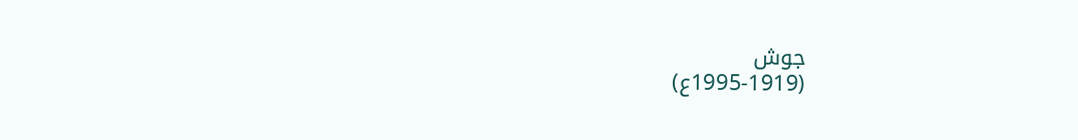جوش
(1995-1919ع)